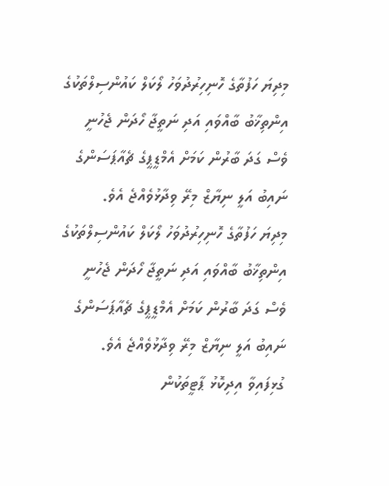މިދިޔަ ހަފުތާގެ ހޮނިހިރުދުވަހު ލޯކަލް ކައުންސިލްތަކުގެ އިންތިޚާބު ބާއްވައި އަދި ނަތީޖާ ހޯދަން ޖެހުނީ ވެސް ގަދަ ބާރުން ކަމަށް އެމްޑީޕީގެ ޗެއާޕަސަންގެ ނައިބު އަލީ ނިޔާޒް މިރޭ ވިދާޅުވެއްޖެ އެވެ.
މިދިޔަ ހަފުތާގެ ހޮނިހިރުދުވަހު ލޯކަލް ކައުންސިލްތަކުގެ އިންތިޚާބު ބާއްވައި އަދި ނަތީޖާ ހޯދަން ޖެހުނީ ވެސް ގަދަ ބާރުން ކަމަށް އެމްޑީޕީގެ ޗެއާޕަސަންގެ ނައިބު އަލީ ނިޔާޒް މިރޭ ވިދާޅުވެއްޖެ އެވެ.
ގުޅިފައިވާ އިދިކޮޅު ޕާޓީތަކުން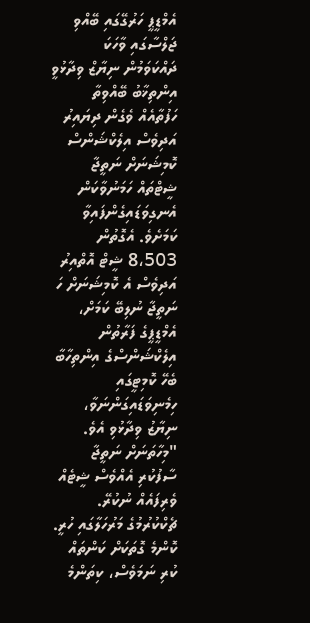އެމްޑީޕީ ހަރުގޭގައި ބޭއްވި ޖަލްސާގައި ވާހަކަ ދައްކަވަމުން ނިޔާޒް ވިދާޅުވީ އިންތިޚާބު ބޭއްވިތާ ހަފުތާއެއް ވެގެން ދިޔައިރު އަދިވެސް އިލެކްޝަންސް ކޮމިޝަނަށް ނަތީޖާ ޝީޓްތައް ހަމަނުވާކަން އެނގިވަޑައިގެންފައިވާ ކަމަށެވެ. އެގޮތުން 8،503 ޝީޓް އޮތްއިރު އަދިވެސް އެ ކޮމިޝަނަށް ހަ ނަތީޖާ ނުލިބޭ ކަމަށް، އެމްޑީޕީގެ ފަރާތުން އިލެކްޝަންސްގެ އިންތިހާބާ ބެހޭ ކޮމިޓީގައި ހިމެނިވަޑައިގަންނަވާ، ނިޔާޒު ވިދާޅުވި އެވެ.
"މިހާތަނަށް ނަތީޖާ ސާފުކުރި އެއްވެސް ޝީޓެއް ވެރިފައެއް ނުކުރޭ. ޗެކްކުރުމުގެ މަރުހަލާގައި ހުރީ. ކޮންމެ ގޮތަކަށް ކަންތައް ކުރި ނަމަވެސް، ކިތަންމެ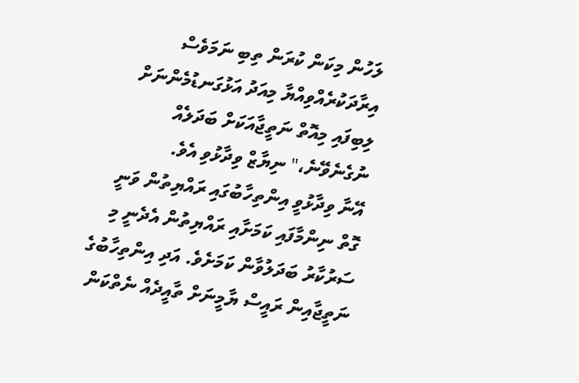ލަހުން މިކަން ކުރަން ތިބި ނަމަވެސް އިރާދަކުރެއްވިއްޔާ މިއަދު އަޅުގަނޑުމެންނަށް ލިބިފައި މިއޮތް ނަތީޖާއަކަށް ބަދަލެއް ނުގެނެވޭނެ،" ނިޔާޒް ވިދާޅުވި އެވެ.
އޭނާ ވިދާޅުވީ އިންތިހާބުގައި ރައްޔިތުން ވަނީ ގޮތް ނިންމާފައި ކަމަށާއި ރައްޔިތުން އެދެނީ މި ސަރުކާރު ބަދަލުވާން ކަމަށެވެ. އަދި އިންތިހާބުގެ ނަތީޖާއިން ރައީސް ޔާމީނަށް ތާއީދެއް ނެތްކަން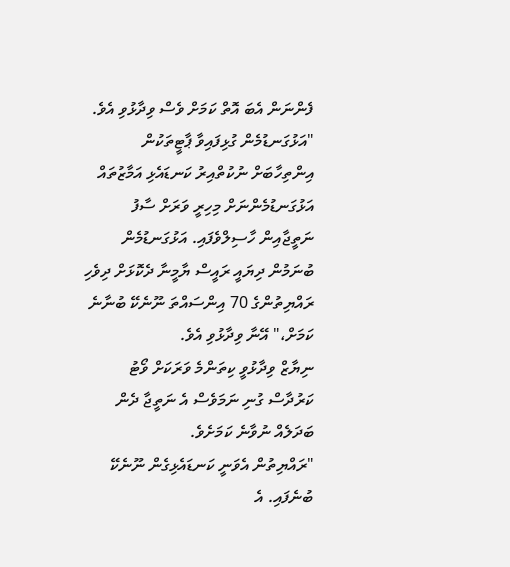ފެންނަން އެބަ އޮތް ކަމަށް ވެސް ވިދާޅުވި އެވެ.
"އަޅުގަނޑުމެން ގުޅިފައިވާ ޕާޓީތަކުން އިންތިހާބަށް ނުކުތްއިރު ކަނޑައެޅި އަމާޒުތައް އަޅުގަނޑުމެންނަށް މިހިރީ ވަރަށް ސާފު ނަތީޖާއިން ހާސިލްވެފައި. އަޅުގަނޑުމެން ބުނަމުން ދިޔައީ ރައީސް ޔާމީނާ ދެކޮޅަށް ދިވެހި ރައްޔިތުންގެ 70 އިންސައްތަ ނޫނެކޭ ބުނާނެ ކަމަށް،" އޭނާ ވިދާޅުވި އެވެ.
ނިޔާޒް ވިދާޅުވީ ކިތަންމެ ވަރަކަށް ވޯޓު ކަރުދާސް ގުނި ނަމަވެސް އެ ނަތީޖާ ދެން ބަދަލެއް ނުވާނެ ކަމަށެވެ.
"ރައްޔިތުން އެވަނީ ކަނޑައެޅިގެން ނޫނެކޭ ބުނެފައި. އެ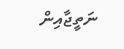ނަތީޖާއިން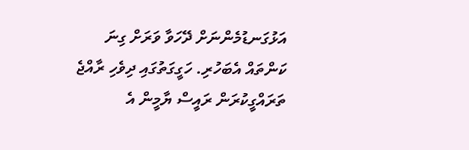އަޅުގަނޑުމެންނަށް ދޭހަވާ ވަރަށް ގިނަ ކަންތައް އެބަހުރި. ހަގީގަތުގައި ދިވެހި ރާއްޖެ ތަރައްގީކުރަން ރައީސް ޔާމީން އެ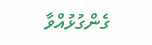ގެންގުޅުއްވާ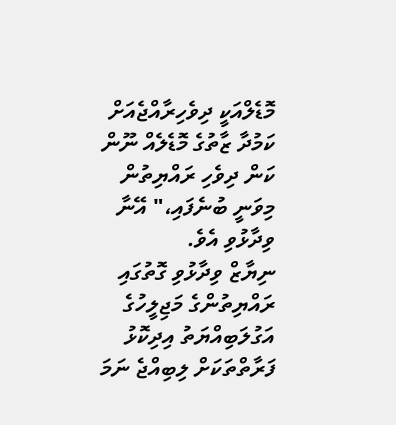މޮޑެލްއަކީ ދިވެހިރާއްޖެއަށް ކަމުދާ ޒާތުގެ މޮޑެލެއް ނޫން ކަން ދިވެހި ރައްޔިތުން މިވަނީ ބުނެފައި،" އޭނާ ވިދާޅުވި އެވެ.
ނިޔާޒް ވިދާޅުވި ގޮތުގައި ރައްޔިތުންގެ މަޖިލީހުގެ އަގުލަބިއްޔަތު އިދިކޮޅު ފަރާތްތަކަށް ލިބިއްޖެ ނަމަ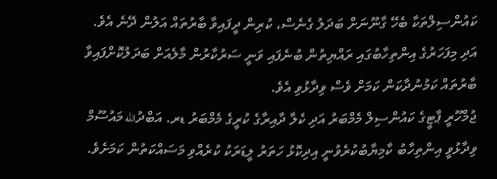ކައުންސިލްތަކާ ބެހޭ ގާނޫނަށް ބަދަލު ގެނެސް، ކުރިން ދީފައިވާ ބާރުތައް އަލުން ދޭނެ އެވެ. އަދި މިފަހަރުގެ އިންތިހާބުގައި ރައްޔިތުން ބުނެފައި ވަނީ ސަރުކާރުން މާލެއަށް ބަދަލުކޮށްފައިވާ ބާރުތައް ކަމުނުދާކަން ކަމަށް ވެސް ވިދާޅުވި އެވެ.
ޖުމްހޫރީ ޕާޓީގެ ކައުންސިލް މެމްބަރު އަދި ކެލާ ދާއިރާގެ ކުރީގެ މެމްބަރު ޑރ. އަބްދުالله މައުސޫމް ވިދާޅުވީ އިންތިހާބު ކާމިޔާބުކުރެވުނީ އިދިކޮޅު ހަތަރު ލީޑަރަކު ކުރެއްވި މަސައްކަތުން ކަމަށެވެ.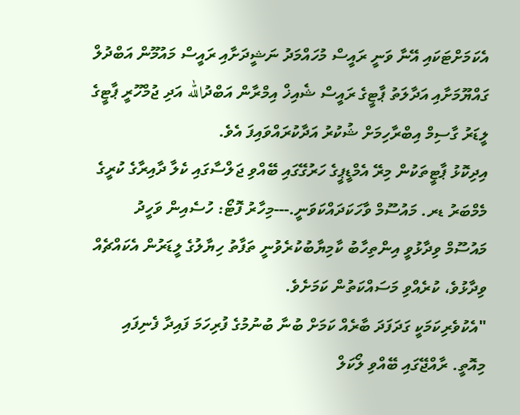އެކަމަށްޓަކައި އޭނާ ވަނީ ރައީސް މުހައްމަދު ނަޝީދަށާއި ރައީސް މައުމޫން އަބްދުލް ގައްޔޫމަށާއި އަދާލަތު ޕާޓީގެ ރައީސް ޝެއިޚް އިމްރާން އަބްދުالله އަދި ޖުމްހޫރީ ޕާޓީގެ ލީޑަރު ގާސިމް އިބްރާހިމަށް ޝުކުރު އަދާކުރައްވައިފަ އެވެ.
އިދިކޮޅު ޕާޓީތަކުން މިރޭ އެމްޑީޕީގެ ހަރުގޭގައި ބޭއްވި ޖަލްސާގައި ކެލާ ދާއިރާގެ ކުރީގެ މެމްބަރު ޑރ. މައުސޫމް ވާހަކަދައްކަވަނީ.---މިހާރު ފޮޓޯ: ހުސެއިން ވަހީދު
މައުސޫމް ވިދާޅުވީ އިންތިހާބު ކާމިޔާބުކުރެވުނީ ތަފާތު ހިޔާލުގެ ލީޑަރުން އެކައްޗެއް ވިދާޅުވެ، ކުރެއްވި މަސައްކަތުން ކަމަށެވެ.
"އެކުވެރިކަމަކީ ގަދަފަދަ ބާރެއް ކަމަށް ބުނާ ބުނުމުގެ ފުރިހަމަ ފައިދާ ފެނިފައި މިއޮތީ. ރާއްޖޭގައި ބޭއްވި ލޯކަލް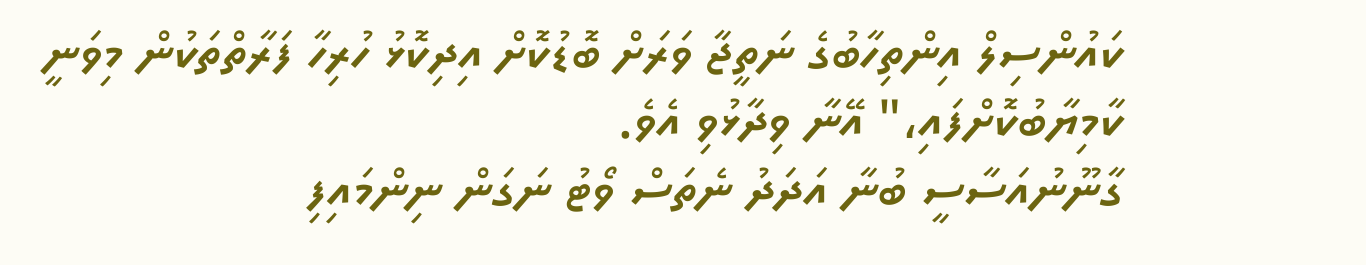ކައުންސިލް އިންތިހާބުގެ ނަތީޖާ ވަރަށް ބޮޑުކޮށް އިދިކޮޅު ހުރިހާ ފަރާތްތަކުން މިވަނީ ކާމިޔާބުކޮށްފައި،" އޭނާ ވިދާޅުވި އެވެ.
ގާނޫނުއަސާސީ ބުނާ އަދަދު ނެތަސް ވޯޓު ނަގަން ނިންމައިފި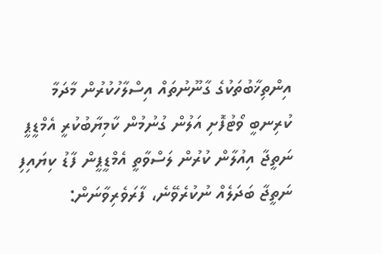އިންތިޚާބުތަކުގެ ގާނޫނުތައް އިސްލާހުކުރުން މާދަމާ
ކުރިނބީ ވޯޓުފޮށި އަލުން ގުނުމުން ކާމިޔާބުކުރީ އެމްޑީޕީ
ނަތީޖާ އިއުލާން ކުރުން ލަސްވާތީ އެމްޑީޕީން ފާޑު ކިޔައިފި
ނަތީޖާ ބަދަލެއް ނުކުރެވޭނެ، ފާރަވެރިވާނަން: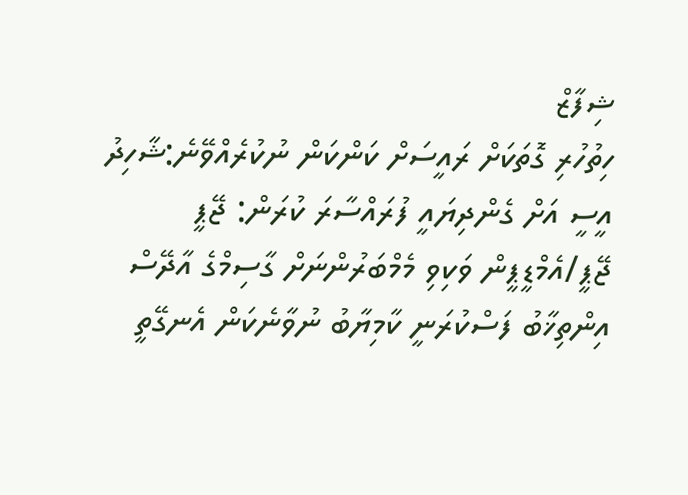ޝިފާޒް
ހިތުހުރި ގޮތަކަށް ރައީސަށް ކަންކަން ނުކުރެއްވޭނެ:ޝާހިދު
އީސީ އަށް ގެންދިޔައީ ފުރައްސާރަ ކުރަން: ޖޭޕީ
ޖޭޕީ/އެމްޑީޕީން ވަކިވި މެމްބަރުންނަށް ގާސިމްގެ އާދޭސް
އިންތިޚާބު ފަސްކުރަނީ ކާމިޔާބު ނުވާނެކަން އެނގޭތީ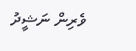ވެރިން ނަޝީދު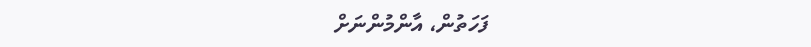ފަހަތުން، އާންމުންނަށް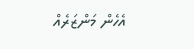އެހެން މަންޒަރެއް